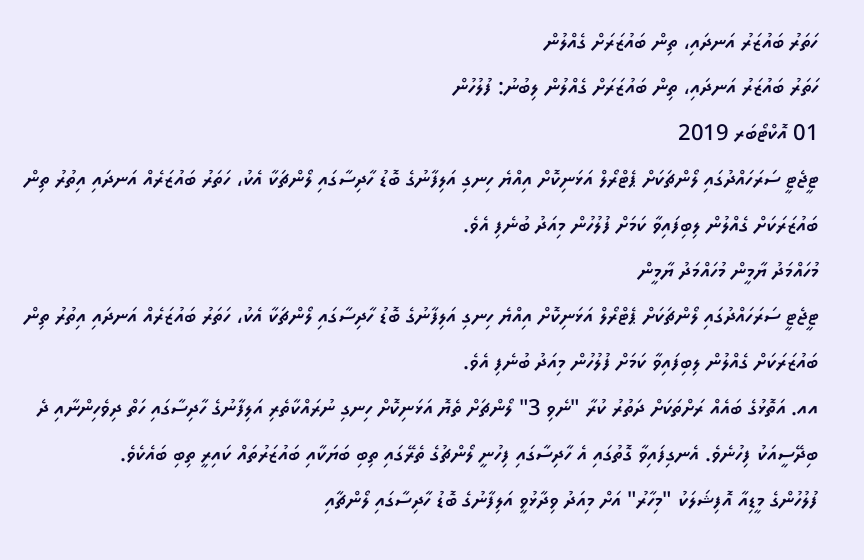ހަތަރު ބައުޒަރު އަނދައި، ތިން ބައުޒަރަށް ގެއްލުން
ހަތަރު ބައުޒަރު އަނދައި، ތިން ބައުޒަރަށް ގެއްލުން ލިބުނު: ފުލުހުން
01 އޮކްޓޯބަރ 2019
ޓީޖެޓީ ސަރަހައްދުގައި ލޯންޗަކަށް ޕެޓްރޯލް އަޅަނިކޮށް އިއްޔެ ހިނގި އަލިފާނުގެ ބޮޑު ހާދިސާގައި ލޯންޗަކާ އެކު، ހަތަރު ބައުޒަރެއް އަނދައި އިތުރު ތިން ބައުޒަރަކަށް ގެއްލުން ލިބިފައިވާ ކަމަށް ފުލުހުން މިއަދު ބުނެފި އެވެ.
މުހައްމަދު ޔާމީން މުހައްމަދު ޔާމީން
ޓީޖެޓީ ސަރަހައްދުގައި ލޯންޗަކަށް ޕެޓްރޯލް އަޅަނިކޮށް އިއްޔެ ހިނގި އަލިފާނުގެ ބޮޑު ހާދިސާގައި ލޯންޗަކާ އެކު، ހަތަރު ބައުޒަރެއް އަނދައި އިތުރު ތިން ބައުޒަރަކަށް ގެއްލުން ލިބިފައިވާ ކަމަށް ފުލުހުން މިއަދު ބުނެފި އެވެ.
އއ. އަތޮޅުގެ ބައެއް ރަށްތަކަށް ދަތުރު ކުރާ "ނެވި 3" ލޯންޗަށް ތެޔޮ އަޅަނިކޮށް ހިނގި ނުރައްކާތެރި އަލިފާނުގެ ހާދިސާގައި ހަތް ދިވެހިންނާއި ދެ ބިދޭސީއަކު ފިހުނެވެ. އެނގިފައިވާ ގޮތުގައި އެ ހާދިސާގައި ފިހުނީ ލޯންޗުގެ ތެރޭގައި ތިބި ބަޔަކާއި ބައުޒަރުތައް ކައިރީ ތިބި ބައެކެވެ.
ފުލުހުންގެ މީޑިއާ އޮފިޝަލަކު "މިހާރު" އަށް މިއަދު ވިދާޅުވީ އަލިފާނުގެ ބޮޑު ހާދިސާގައި ލޯންޗާއި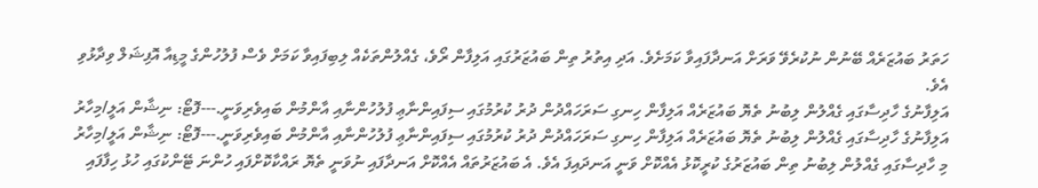ހަތަރު ބައުޒަރެއް ބޭނުން ނުކުރެވޭ ވަރަށް އަނދާފައިވާ ކަމަށެވެ. އަދި އިތުރު ތިން ބައުޒަރުގައި އަލިފާން ރޯވެ، ގެއްލުންތަކެއް ލިބިފައިވާ ކަމަށް ވެސް ފުލުހުންގެ މީޑިއާ އޮފިޝަލް ވިދާޅުވި އެވެ.
އަލިފާނުގެ ހާދިސާގައި ގެއްލުން ލިބުނު ތެޔޮ ބައުޒަރެއް އަލިފާން ހިނގި ސަރަހައްދުން ދުރު ކުރުމުގައި ސިފައިންނާޢި ފުލުހުންނާއި އާންމުން ބައިވެރިވަނީ.---ފޮޓޯ: ނިޝާން އަލީ/މިހާރު
އަލިފާނުގެ ހާދިސާގައި ގެއްލުން ލިބުނު ތެޔޮ ބައުޒަރެއް އަލިފާން ހިނގި ސަރަހައްދުން ދުރު ކުރުމުގައި ސިފައިންނާޢި ފުލުހުންނާއި އާންމުން ބައިވެރިވަނީ.---ފޮޓޯ: ނިޝާން އަލީ/މިހާރު
މި ހާދިސާގައި ގެއްލުން ލިބުނު ތިން ބައުޒަރުގެ ކުރީކޮޅު އެއްކޮށް ވަނީ އަނދައިފަ އެވެ. އެ ބައުޒަރުތައް އެއްކޮށް އަނދާފައި ނުވަނީ ތެޔޮ ރައްކާކޮށްފައި ހުންނަ ޓޭންކުގައި ހުޅު ހިފާފައި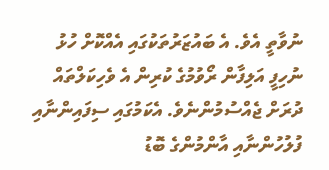ނުވާތީ އެވެ. އެ ބައުޒަރުތަކުގައި އެއްކޮށް ހުޅު ނުހިފީ އަލިފާން ރޯވުމުގެ ކުރިން އެ ވެހިކަލްތައް ދުރަށް ޖެއްސުމުންނެވެ. އެކަމުގައި ސިފައިންނާއި ފުލުހުންނާއި އާންމުންގެ ބޮޑު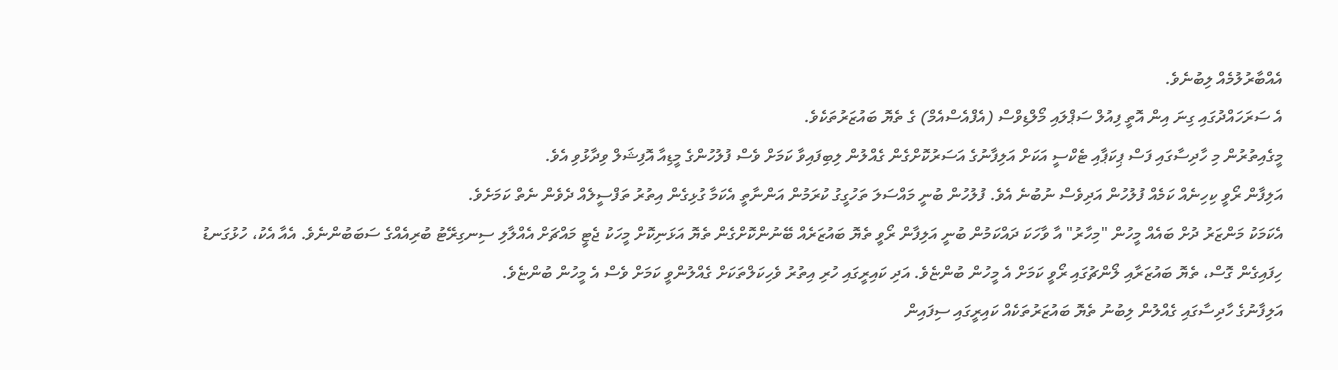އެއްބާރުލުމެއް ލިބުނެވެ.
އެ ސަރަހައްދުގައި ގިނަ އިން އޮތީ ފިއުލް ސަޕްލައި މޯލްޑިވްސް (އެފްއެސްއެމް) ގެ ތެޔޮ ބައުޒަރުތަކެވެ.
މީގެއިތުރުން މި ހާދިސާގައި ފަސް ޕިކަޕާއި ޓެކްސީ އަކަށް އަލިފާނުގެ އަސަރުކޮށްގެން ގެއްލުން ލިބިފައިވާ ކަމަށް ވެސް ފުލުހުންގެ މީޑިއާ އޮފިޝަލް ވިދާޅުވި އެވެ.
އަލިފާން ރޯވީ ކިހިނެއް ކަމެއް ފުލުހުން އަދިވެސް ނުބުނެ އެވެ. ފުލުހުން ބުނީ މައްސަލަ ތަހުގީގު ކުރަމުން އަންނާތީ އެކަމާ ގުޅިގެން އިތުރު ތަފްސީލެއް ދެވެން ނެތް ކަމަށެވެ.
އެކަމަކު މަންޒަރު ދުށް ބައެއް މީހުން "މިހާރު" އާ ވާހަކަ ދައްކަމުން ބުނީ އަލިފާން ރޯވީ ތެޔޮ ބައުޒަރެއް ބޭނުންކޮށްގެން ތެޔޮ އަޅަނިކޮށް މީހަކު ޖެޓީ މައްޗަށް އެއްލާލި ސިނގިރޭޓު ބުރިއެއްގެ ސަބަބުންނެވެ. އެއާ އެކު، ހުޅުގަނޑު ހިފައިގެން ގޮސް، ތެޔޮ ބައުޒަރާއި ލޯންޗުގައި ރޯވީ ކަމަށް އެ މީހުން ބުންޏެވެ. އަދި ކައިރީގައި ހުރި އިތުރު ވެހިކަލްތަކަށް ގެއްލުންވީ ކަމަށް ވެސް އެ މީހުން ބުންޏެވެ.
އަލިފާނުގެ ހާދިސާގައި ގެއްލުން ލިބުނު ތެޔޮ ބައުޒަރުތަކެއް ކައިރީގައި ސިފައިން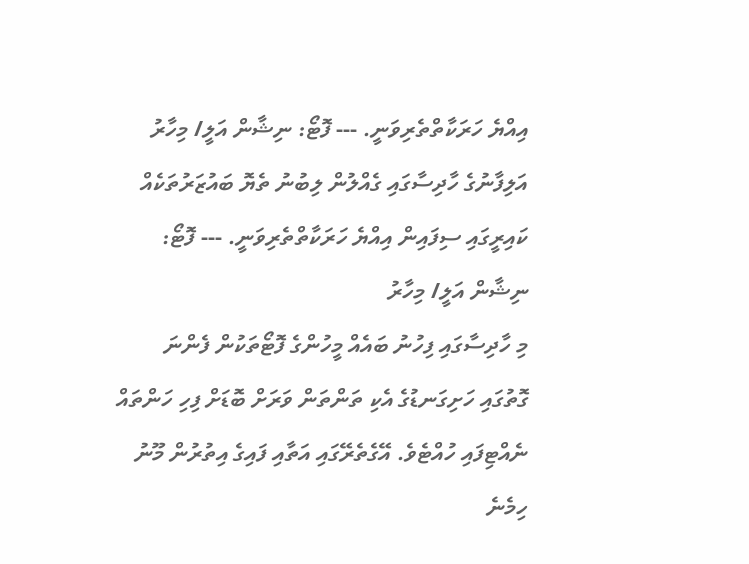އިއްޔެ ހަރަކާތްތެރިވަނީ. --- ފޮޓޯ: ނިޝާން އަލީ/ މިހާރު
އަލިފާނުގެ ހާދިސާގައި ގެއްލުން ލިބުނު ތެޔޮ ބައުޒަރުތަކެއް ކައިރީގައި ސިފައިން އިއްޔެ ހަރަކާތްތެރިވަނީ. --- ފޮޓޯ: ނިޝާން އަލީ/ މިހާރު
މި ހާދިސާގައި ފިހުނު ބައެއް މީހުންގެ ފޮޓޯތަކުން ފެންނަ ގޮތުގައި ހަށިގަނޑުގެ އެކި ތަންތަން ވަރަށް ބޮޑަށް ފިހި ހަންތައް ނެއްޓިފައި ހުއްޓެވެ. އޭގެތެރޭގައި އަތާއި ފައިގެ އިތުރުން މޫނު ހިމެނެ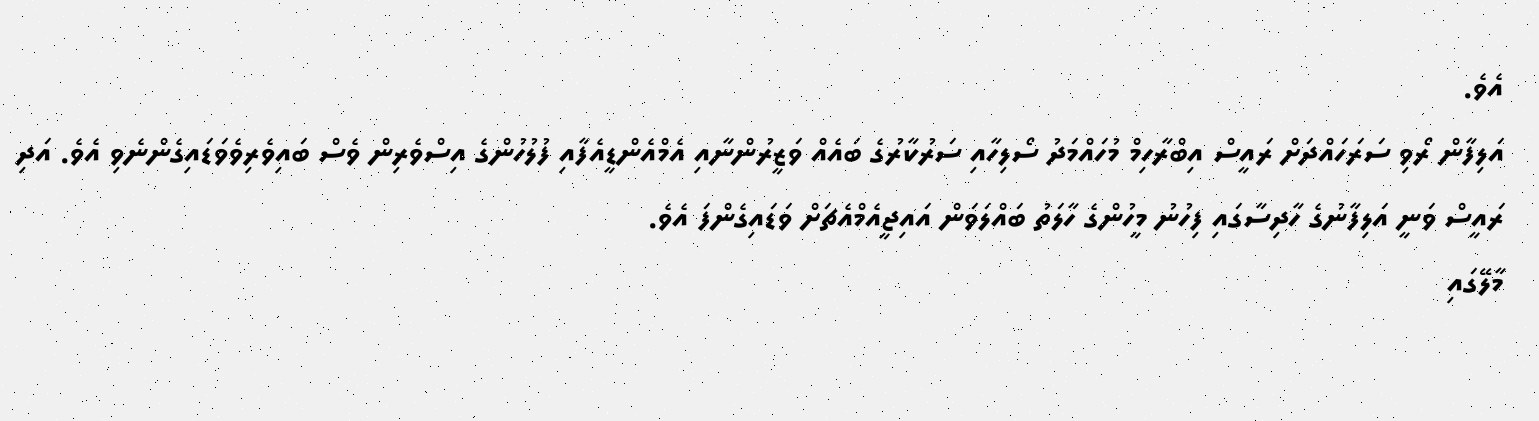އެވެ.
އަލިފާން ރޯވި ސަރަހައްދަށް ރައީސް އިބްރާހިމް މުހައްމަދު ސޯލިހާއި ސަރުކާރުގެ ބައެއް ވަޒީރުންނާއި އެމްއެންޑީއެފާއި ފުލުހުންގެ އިސްވެރިން ވެސް ބައިވެރިވެވަޑައިގެންނެވި އެވެ. އަދި ރައީސް ވަނީ އަލިފާނުގެ ހާދިސާގައި ފިހުނު މީހުންގެ ހާލަތު ބައްލަވަން އައިޖީއެމްއެޗަށް ވަޑައިގެންފަ އެވެ.
މާލޭގައި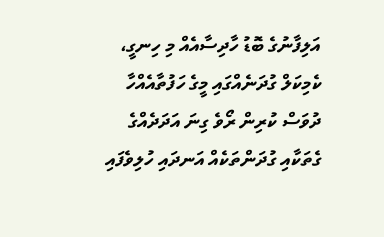އަލިފާނުގެ ބޮޑު ހާދިސާއެއް މި ހިނގީ، ކެމިކަލް ގުދަނެއްގައި މީގެ ހަފުތާއެއްހާ ދުވަސް ކުރިން ރޯވެ ގިނަ އަދަދެއްގެ ގެތަކާއި ގުދަންތަކެއް އަނދައި ހުލިވެފައި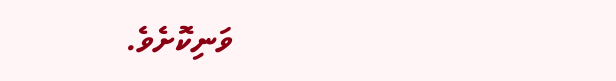ވަނިކޮށެވެ.